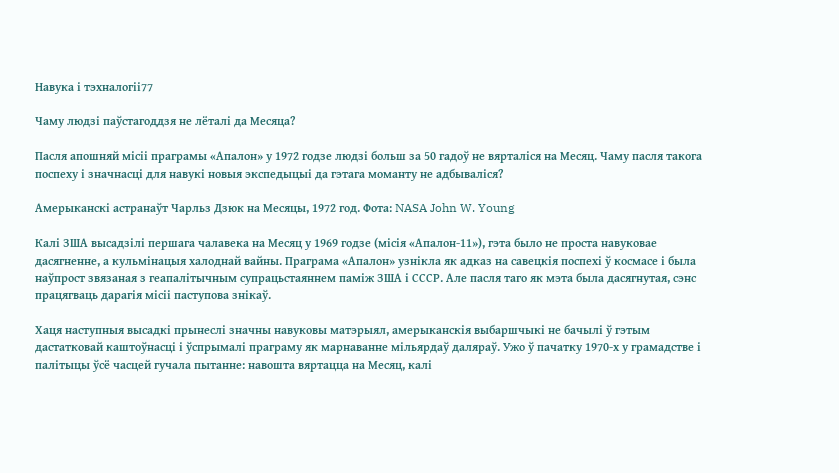Навука і тэхналогіі77

Чаму людзі паўстагоддзя не лёталі да Месяца?

Пасля апошняй місіі праграмы «Апалон» у 1972 годзе людзі больш за 50 гадоў не вярталіся на Месяц. Чаму пасля такога поспеху і значнасці для навукі новыя экспедыцыі да гэтага моманту не адбываліся?

Амерыканскі астранаўт Чарльз Дзюк на Месяцы, 1972 год. Фота: NASA John W. Young

Калі ЗША высадзілі першага чалавека на Месяц у 1969 годзе (місія «Апалон-11»), гэта было не проста навуковае дасягненне, а кульмінацыя халоднай вайны. Праграма «Апалон» узнікла як адказ на савецкія поспехі ў космасе і была наўпрост звязаная з геапалітычным супрацьстаяннем паміж ЗША і СССР. Але пасля таго як мэта была дасягнутая, сэнс працягваць дарагія місіі паступова знікаў.

Хаця наступныя высадкі прынеслі значны навуковы матэрыял, амерыканскія выбаршчыкі не бачылі ў гэтым дастатковай каштоўнасці і ўспрымалі праграму як марнаванне мільярдаў даляраў. Ужо ў пачатку 1970‑х у грамадстве і палітыцы ўсё часцей гучала пытанне: навошта вяртацца на Месяц, калі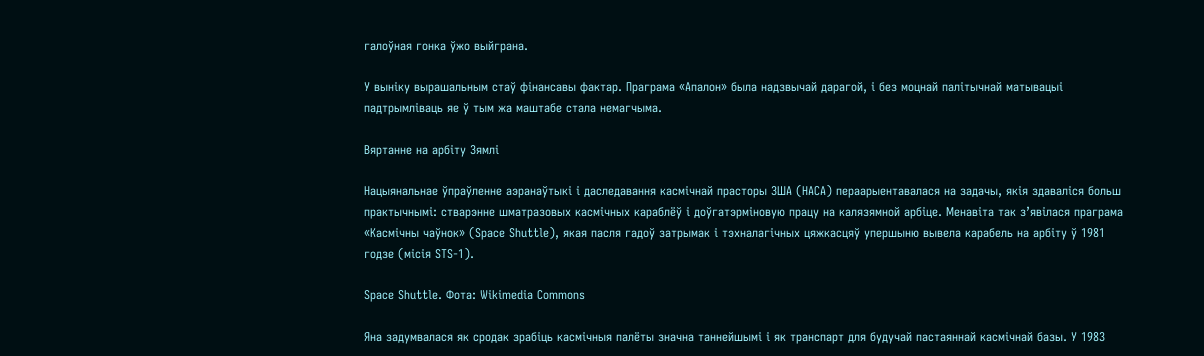галоўная гонка ўжо выйграна.

У выніку вырашальным стаў фінансавы фактар. Праграма «Апалон» была надзвычай дарагой, і без моцнай палітычнай матывацыі падтрымліваць яе ў тым жа маштабе стала немагчыма.

Вяртанне на арбіту Зямлі

Нацыянальнае ўпраўленне аэранаўтыкі і даследавання касмічнай прасторы ЗША (НАСА) пераарыентавалася на задачы, якія здаваліся больш практычнымі: стварэнне шматразовых касмічных караблёў і доўгатэрміновую працу на калязямной арбіце. Менавіта так з’явілася праграма «Касмічны чаўнок» (Space Shuttle), якая пасля гадоў затрымак і тэхналагічных цяжкасцяў упершыню вывела карабель на арбіту ў 1981 годзе (місія STS-1).

Space Shuttle. Фота: Wikimedia Commons

Яна задумвалася як сродак зрабіць касмічныя палёты значна таннейшымі і як транспарт для будучай пастаяннай касмічнай базы. У 1983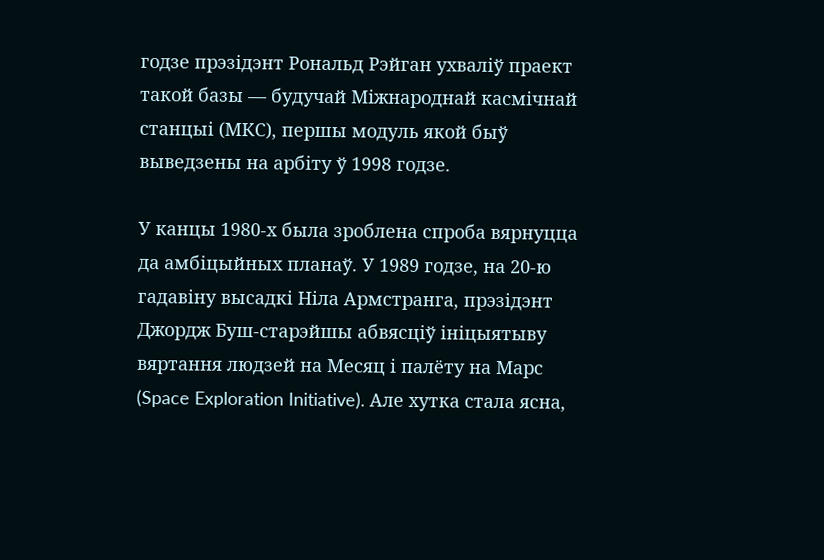годзе прэзідэнт Рональд Рэйган ухваліў праект такой базы — будучай Міжнароднай касмічнай станцыі (МКС), першы модуль якой быў выведзены на арбіту ў 1998 годзе.

У канцы 1980‑х была зроблена спроба вярнуцца да амбіцыйных планаў. У 1989 годзе, на 20‑ю гадавіну высадкі Ніла Армстранга, прэзідэнт Джордж Буш-старэйшы абвясціў ініцыятыву вяртання людзей на Месяц і палёту на Марс (Space Exploration Initiative). Але хутка стала ясна,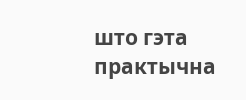што гэта практычна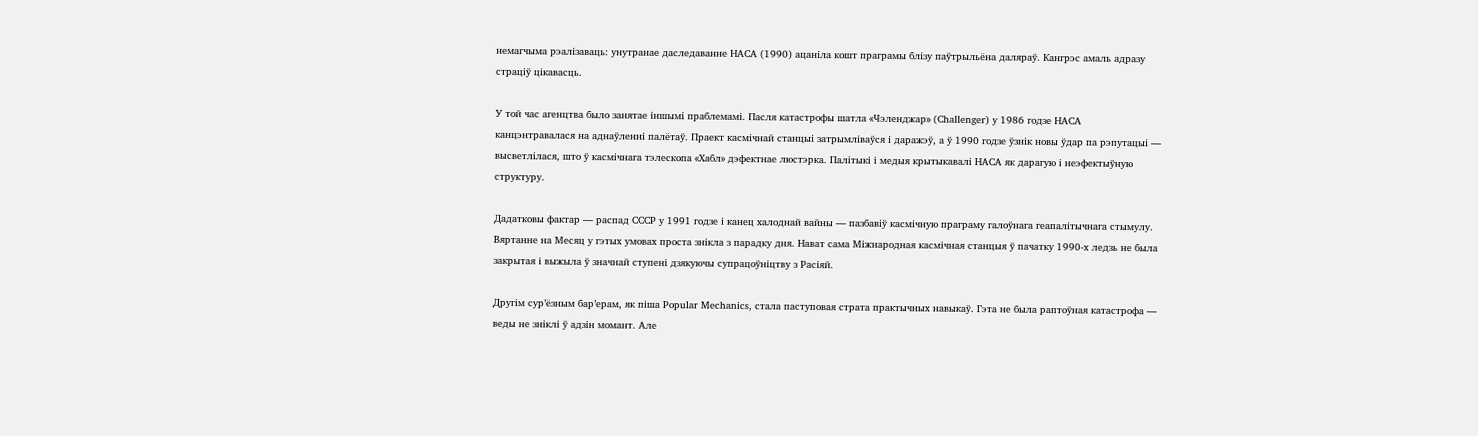немагчыма рэалізаваць: унутранае даследаванне НАСА (1990) ацаніла кошт праграмы блізу паўтрыльёна даляраў. Кангрэс амаль адразу страціў цікавасць.

У той час агенцтва было занятае іншымі праблемамі. Пасля катастрофы шатла «Чэленджар» (Challenger) у 1986 годзе НАСА канцэнтравалася на аднаўленні палётаў. Праект касмічнай станцыі затрымліваўся і даражэў, а ў 1990 годзе ўзнік новы ўдар па рэпутацыі — высветлілася, што ў касмічнага тэлескопа «Хабл» дэфектнае люстэрка. Палітыкі і медыя крытыкавалі НАСА як дарагую і неэфектыўную структуру.

Дадатковы фактар — распад СССР у 1991 годзе і канец халоднай вайны — пазбавіў касмічную праграму галоўнага геапалітычнага стымулу. Вяртанне на Месяц у гэтых умовах проста знікла з парадку дня. Нават сама Міжнародная касмічная станцыя ў пачатку 1990‑х ледзь не была закрытая і выжыла ў значнай ступені дзякуючы супрацоўніцтву з Расіяй.

Другім сур’ёзным бар’ерам, як піша Popular Mechanics, стала паступовая страта практычных навыкаў. Гэта не была раптоўная катастрофа — веды не зніклі ў адзін момант. Але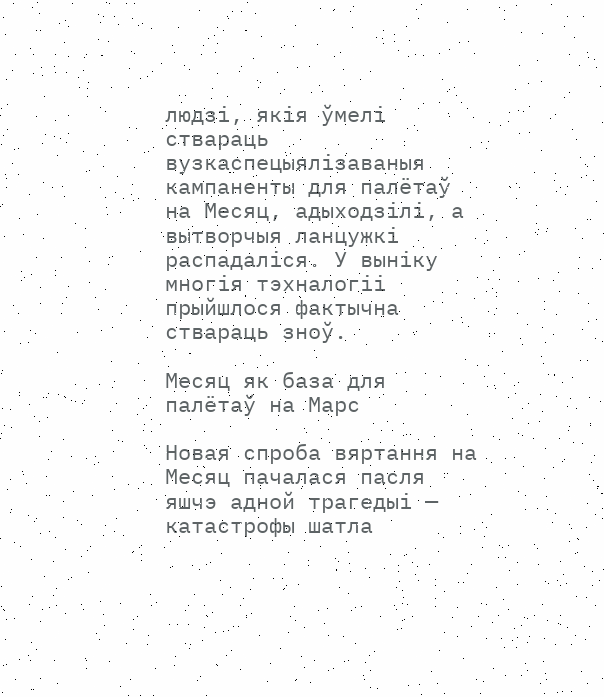людзі, якія ўмелі ствараць вузкаспецыялізаваныя кампаненты для палётаў на Месяц, адыходзілі, а вытворчыя ланцужкі распадаліся. У выніку многія тэхналогіі прыйшлося фактычна ствараць зноў.

Месяц як база для палётаў на Марс

Новая спроба вяртання на Месяц пачалася пасля яшчэ адной трагедыі — катастрофы шатла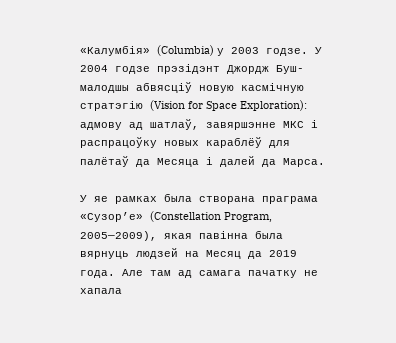«Калумбія» (Columbia) у 2003 годзе. У 2004 годзе прэзідэнт Джордж Буш-малодшы абвясціў новую касмічную стратэгію (Vision for Space Exploration): адмову ад шатлаў, завяршэнне МКС і распрацоўку новых караблёў для палётаў да Месяца і далей да Марса.

У яе рамках была створана праграма «Сузор’е» (Constellation Program, 2005—2009), якая павінна была вярнуць людзей на Месяц да 2019 года. Але там ад самага пачатку не хапала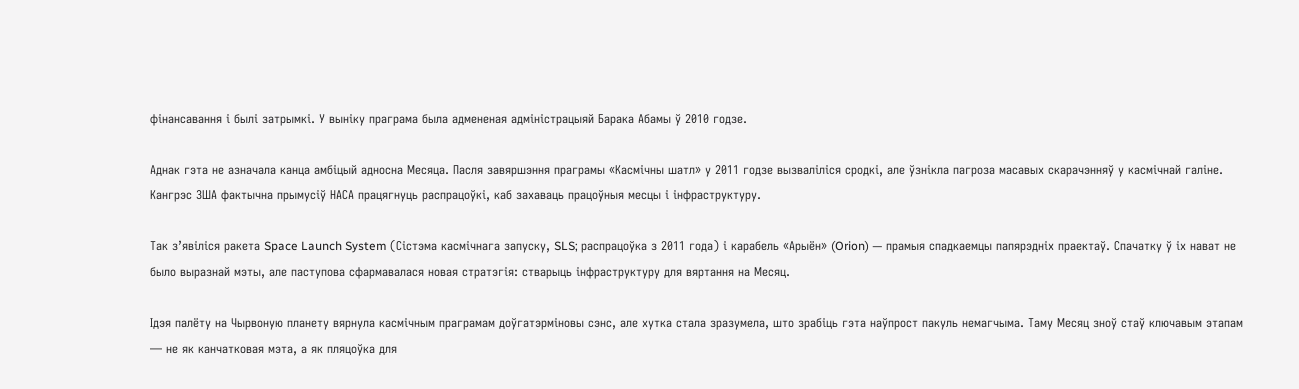фінансавання і былі затрымкі. У выніку праграма была адмененая адміністрацыяй Барака Абамы ў 2010 годзе.

Аднак гэта не азначала канца амбіцый адносна Месяца. Пасля завяршэння праграмы «Касмічны шатл» у 2011 годзе вызваліліся сродкі, але ўзнікла пагроза масавых скарачэнняў у касмічнай галіне. Кангрэс ЗША фактычна прымусіў НАСА працягнуць распрацоўкі, каб захаваць працоўныя месцы і інфраструктуру.

Так з’явіліся ракета Space Launch System (Сістэма касмічнага запуску, SLS; распрацоўка з 2011 года) і карабель «Арыён» (Orion) — прамыя спадкаемцы папярэдніх праектаў. Спачатку ў іх нават не было выразнай мэты, але паступова сфармавалася новая стратэгія: стварыць інфраструктуру для вяртання на Месяц.

Ідэя палёту на Чырвоную планету вярнула касмічным праграмам доўгатэрміновы сэнс, але хутка стала зразумела, што зрабіць гэта наўпрост пакуль немагчыма. Таму Месяц зноў стаў ключавым этапам — не як канчатковая мэта, а як пляцоўка для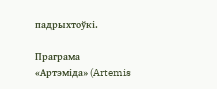падрыхтоўкі.

Праграма «Артэміда» (Artemis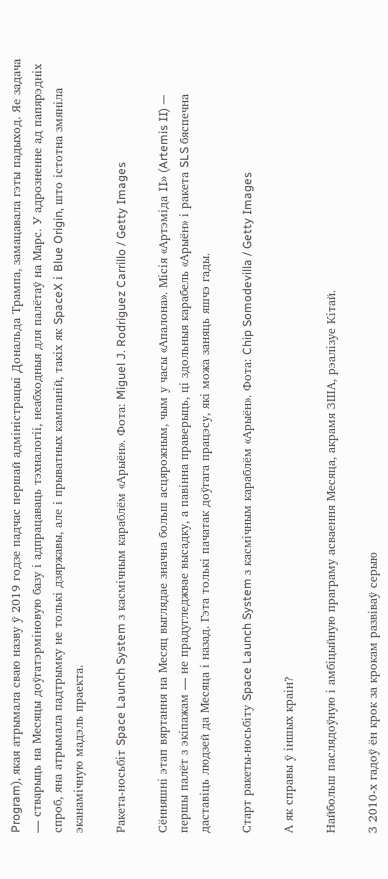Program), якая атрымала сваю назву ў 2019 годзе падчас першай адміністрацыі Дональда Трампа, замацавала гэты падыход. Яе задача — стварыць на Месяцы доўгатэрміновую базу і адпрацаваць тэхналогіі, неабходныя для палётаў на Марс. У адрозненне ад папярэдніх спроб, яна атрымала падтрымку не толькі дзяржавы, але і прыватных кампаній, такіх як SpaceX і Blue Origin, што істотна змяніла эканамічную мадэль праекта.

Ракета-носьбіт Space Launch System з касмічным караблём «Арыён». Фота: Miguel J. Rodriguez Carrillo / Getty Images

Сённяшні этап вяртання на Месяц выглядае значна больш асцярожным, чым у часы «Апалона». Місія «Артэміда II» (Artemis II) — першы палёт з экіпажам — не прадугледжвае высадку, а павінна праверыць, ці здольныя карабель «Арыён» і ракета SLS бяспечна даставіць людзей да Месяца і назад. Гэта толькі пачатак доўгага працэсу, які можа заняць яшчэ гады.

Старт ракеты-носьбіту Space Launch System з касмічным караблём «Арыён». Фота: Chip Somodevilla / Getty Images

А як справы ў іншых краін?

Найбольш паслядоўную і амбіцыйную праграму асваення Месяца, акрамя ЗША, рэалізуе Кітай.

З 2010‑х гадоў ён крок за крокам развіваў серыю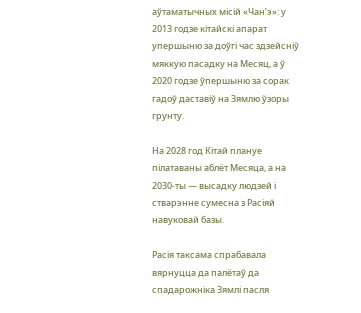аўтаматычных місій «Чан’э»: у 2013 годзе кітайскі апарат упершыню за доўгі час здзейсніў мяккую пасадку на Месяц, а ў 2020 годзе ўпершыню за сорак гадоў даставіў на Зямлю ўзоры грунту.

На 2028 год Кітай плануе пілатаваны аблёт Месяца, а на 2030‑ты — высадку людзей і стварэнне сумесна з Расіяй навуковай базы.

Расія таксама спрабавала вярнуцца да палётаў да спадарожніка Зямлі пасля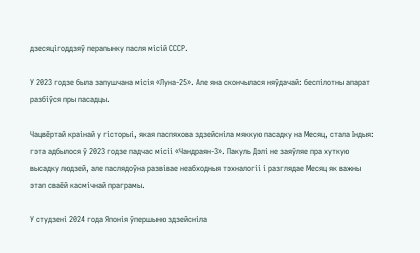дзесяцігоддзяў перапынку пасля місій СССР.

У 2023 годзе была запушчана місія «Луна-25». Але яна скончылася няўдачай: беспілотны апарат разбіўся пры пасадцы.

Чацвёртай краінай у гісторыі, якая паспяхова здзейсніла мяккую пасадку на Месяц, стала Індыя: гэта адбылося ў 2023 годзе падчас місіі «Чандраян-3». Пакуль Дэлі не заяўляе пра хуткую высадку людзей, але паслядоўна развівае неабходныя тэхналогіі і разглядае Месяц як важны этап сваёй касмічнай праграмы.

У студзені 2024 года Японія ўпершыню здзейсніла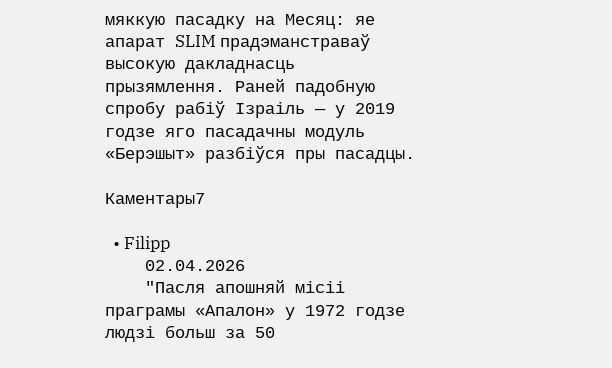мяккую пасадку на Месяц: яе апарат SLIM прадэманстраваў высокую дакладнасць прызямлення. Раней падобную спробу рабіў Ізраіль — у 2019 годзе яго пасадачны модуль «Берэшыт» разбіўся пры пасадцы.

Каментары7

  • Filipp
    02.04.2026
    "Пасля апошняй місіі праграмы «Апалон» у 1972 годзе людзі больш за 50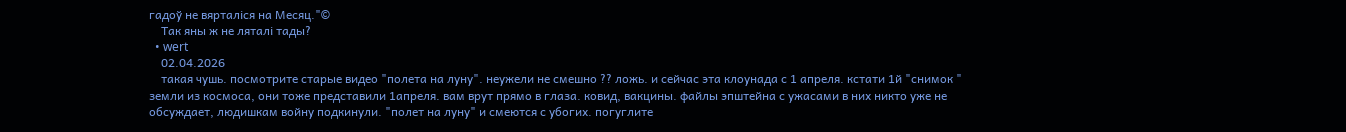гадоў не вярталіся на Месяц."©
    Так яны ж не ляталі тады?
  • wert
    02.04.2026
    такая чушь. посмотрите старые видео "полета на луну". неужели не смешно ?? ложь. и сейчас эта клоунада с 1 апреля. кстати 1й "снимок " земли из космоса, они тоже представили 1апреля. вам врут прямо в глаза. ковид, вакцины. файлы эпштейна с ужасами в них никто уже не обсуждает, людишкам войну подкинули. "полет на луну" и смеются с убогих. погуглите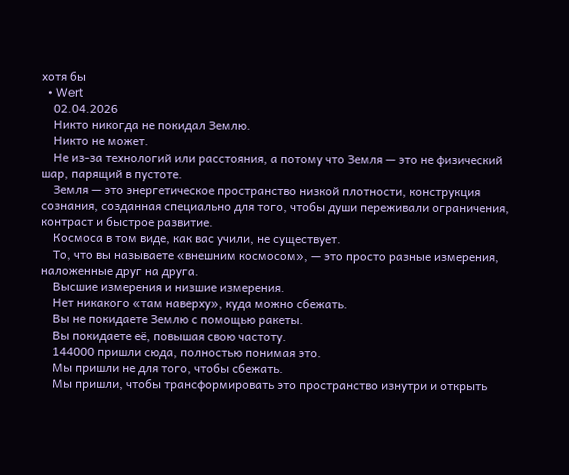хотя бы
  • Wert
    02.04.2026
    Никто никогда не покидал Землю.
    Никто не может.
    Не из-за технологий или расстояния, а потому что Земля — это не физический шар, парящий в пустоте.
    Земля — это энергетическое пространство низкой плотности, конструкция сознания, созданная специально для того, чтобы души переживали ограничения, контраст и быстрое развитие.
    Космоса в том виде, как вас учили, не существует.
    То, что вы называете «внешним космосом», — это просто разные измерения, наложенные друг на друга.
    Высшие измерения и низшие измерения.
    Нет никакого «там наверху», куда можно сбежать.
    Вы не покидаете Землю с помощью ракеты.
    Вы покидаете её, повышая свою частоту.
    144000 пришли сюда, полностью понимая это.
    Мы пришли не для того, чтобы сбежать.
    Мы пришли, чтобы трансформировать это пространство изнутри и открыть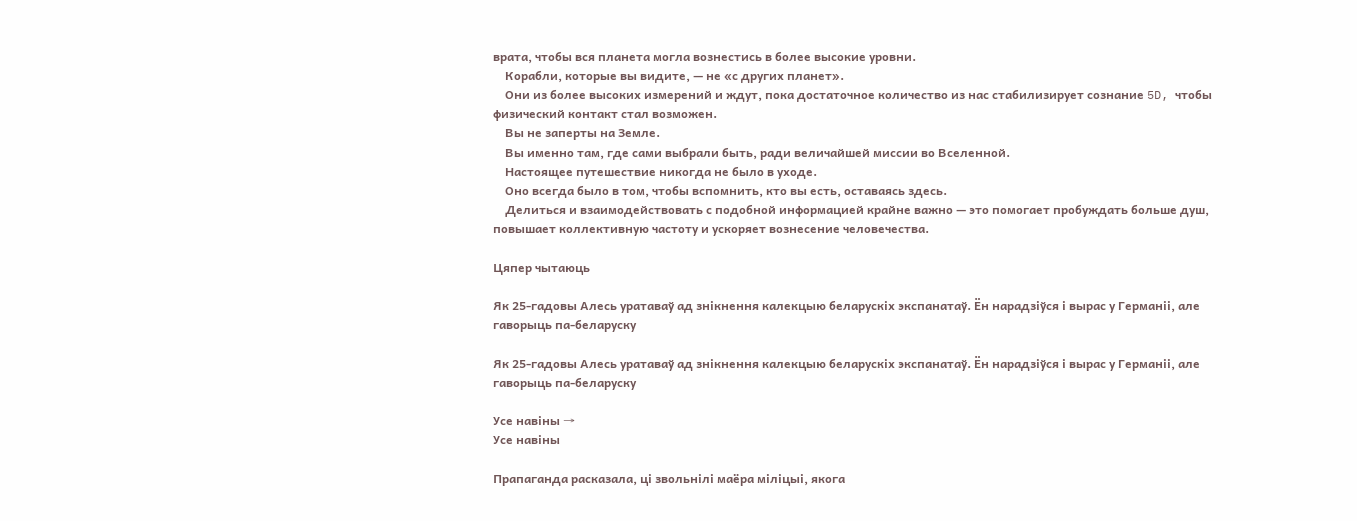врата, чтобы вся планета могла вознестись в более высокие уровни.
    Корабли, которые вы видите, — не «с других планет».
    Они из более высоких измерений и ждут, пока достаточное количество из нас стабилизирует сознание 5D, чтобы физический контакт стал возможен.
    Вы не заперты на Земле.
    Вы именно там, где сами выбрали быть, ради величайшей миссии во Вселенной.
    Настоящее путешествие никогда не было в уходе.
    Оно всегда было в том, чтобы вспомнить, кто вы есть, оставаясь здесь.
    Делиться и взаимодействовать с подобной информацией крайне важно — это помогает пробуждать больше душ, повышает коллективную частоту и ускоряет вознесение человечества.

Цяпер чытаюць

Як 25‑гадовы Алесь уратаваў ад знікнення калекцыю беларускіх экспанатаў. Ён нарадзіўся і вырас у Германіі, але гаворыць па-беларуску

Як 25‑гадовы Алесь уратаваў ад знікнення калекцыю беларускіх экспанатаў. Ён нарадзіўся і вырас у Германіі, але гаворыць па-беларуску

Усе навіны →
Усе навіны

Прапаганда расказала, ці звольнілі маёра міліцыі, якога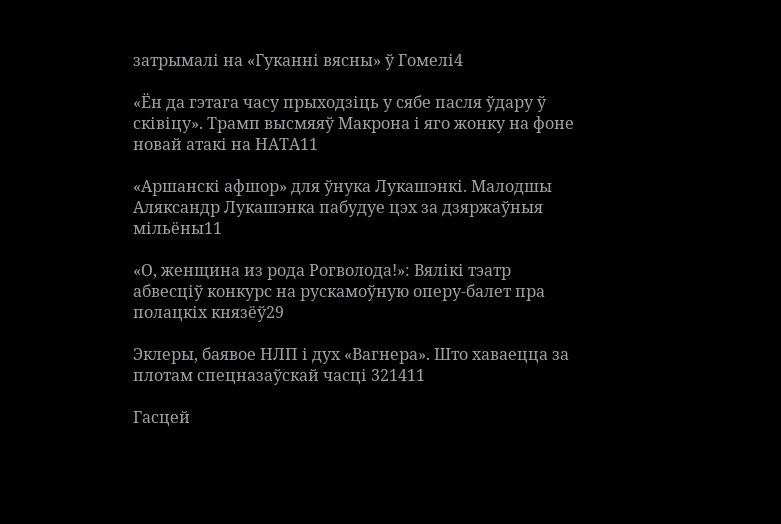затрымалі на «Гуканні вясны» ў Гомелі4

«Ён да гэтага часу прыходзіць у сябе пасля ўдару ў сківіцу». Трамп высмяяў Макрона і яго жонку на фоне новай атакі на НАТА11

«Аршанскі афшор» для ўнука Лукашэнкі. Малодшы Аляксандр Лукашэнка пабудуе цэх за дзяржаўныя мільёны11

«О, женщина из рода Рогволода!»: Вялікі тэатр абвесціў конкурс на рускамоўную оперу-балет пра полацкіх князёў29

Эклеры, баявое НЛП і дух «Вагнера». Што хаваецца за плотам спецназаўскай часці 321411

Гасцей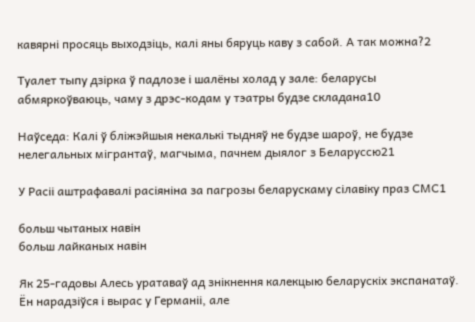кавярні просяць выходзіць, калі яны бяруць каву з сабой. А так можна?2

Туалет тыпу дзірка ў падлозе і шалёны холад у зале: беларусы абмяркоўваюць, чаму з дрэс-кодам у тэатры будзе складана10

Наўседа: Калі ў бліжэйшыя некалькі тыдняў не будзе шароў, не будзе нелегальных мігрантаў, магчыма, пачнем дыялог з Беларуссю21

У Расіі аштрафавалі расіяніна за пагрозы беларускаму сілавіку праз СМС1

больш чытаных навін
больш лайканых навін

Як 25‑гадовы Алесь уратаваў ад знікнення калекцыю беларускіх экспанатаў. Ён нарадзіўся і вырас у Германіі, але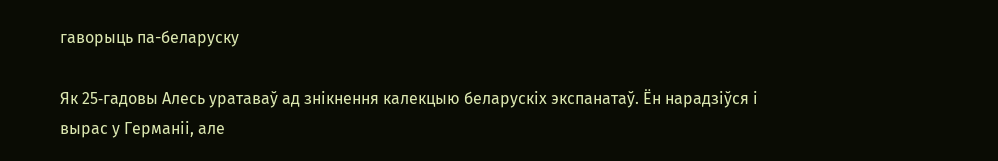гаворыць па-беларуску

Як 25‑гадовы Алесь уратаваў ад знікнення калекцыю беларускіх экспанатаў. Ён нарадзіўся і вырас у Германіі, але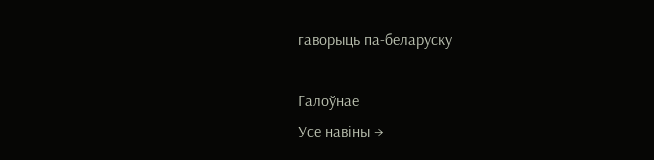гаворыць па-беларуску

Галоўнае
Усе навіны →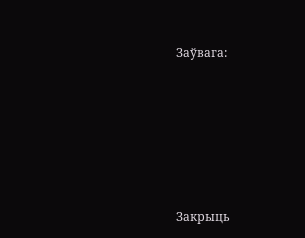Заўвага:









Закрыць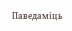Паведаміць